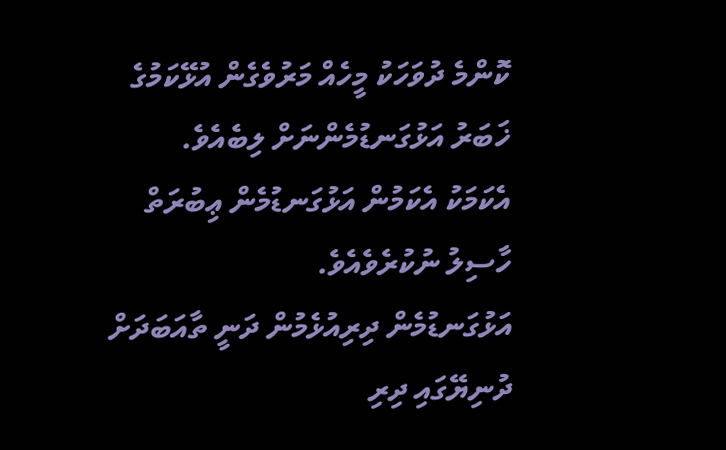ކޮންމެ ދުވަހަކު މީހެއް މަރުވެގެން އުޅޭކަމުގެ ޚަބަރު އަޅުގަނޑުމެންނަށް ލިބެއެވެ.
އެކަމަކު އެކަމުން އަޅުގަނޑުމެން ޢިބުރަތް ހާސިލު ނުކުރެވެއެވެ.
އަޅުގަނޑުމެން ދިރިއުޅެމުން ދަނީ ތާއަބަދަށް ދުނިޔޭގައި ދިރި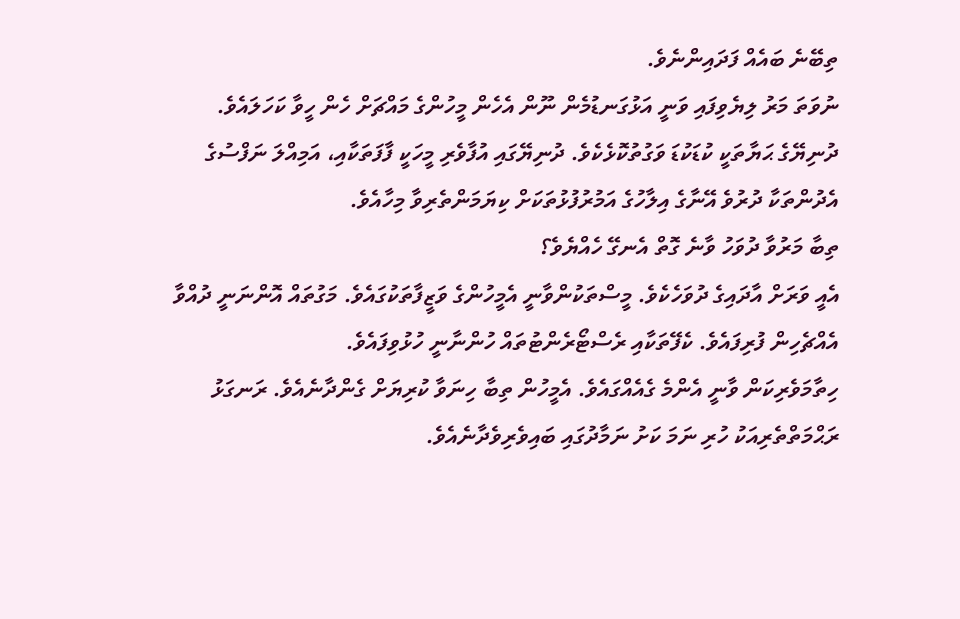ތިބޭނެ ބައެއް ފަދައިންނެވެ.
ނުވަތަ މަރު ލިޔެވިފައި ވަނީ އަޅުގަނޑުމެން ނޫން އެހެން މީހުންގެ މައްޗަށް ހެން ހީވާ ކަހަލައެވެ.
ދުނިޔޭގެ ޙަޔާތަކީ ކުޑަކުޑަ ވަގުތުކޮޅެކެވެ. ދުނިޔޭގައި އުފާވެރި މީހަކީ ފާފަތަކާއި، އަމިއްލަ ނަފްސުގެ އެދުންތަކާ ދުރުވެ އޭނާގެ އިލާހުގެ އަމުރުފުޅުތަކަށް ކިޔަމަންތެރިވާ މިހާއެވެ.
ތިބާ މަރުވާ ދުވަހު ވާނެ ގޮތް އެނގޭ ހެއްޔެވެ؟
އެއީ ވަރަށް އާދައިގެ ދުވަހެކެވެ. މީސްތަކުންވާނީ އެމީހުންގެ ވަޒީފާތަކުގައެވެ. މަގުތައް އޮންނަނީ ދުއްވާ އެއްޗެހިން ފުރިފައެވެ. ކެފޭތަކާއި ރެސްޓޯރެންޓުތައް ހުންނާނީ ހުޅުވިފައެވެ.
ހިތާމަވެރިކަން ވާނީ އެންމެ ގެއެއްގައެވެ. އެމީހުން ތިބާ ހިނަވާ ކުރިޔަށް ގެންދާނެއެވެ. ރަނގަޅު ރަޙްމަތްތެރިއަކު ހުރި ނަމަ ކަށު ނަމާދުގައި ބައިވެރިވެދާނެއެވެ.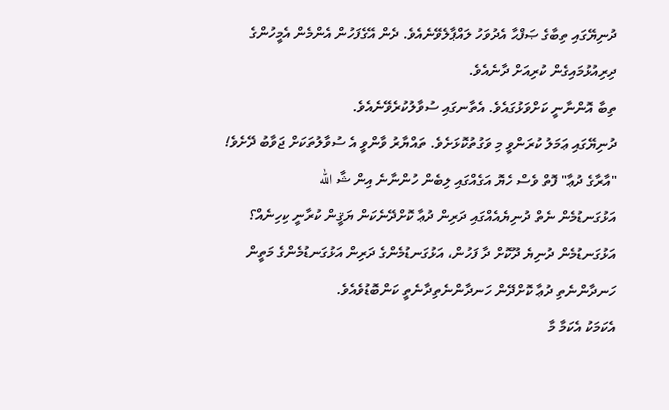ދުނިޔޭގައި ތިބާގެ ޞަފްޙާ އެދުވަހު ލައްޕާލެވޭނެއެވެ. ދެން އޭގެފަހުން އެންމެން އެމީހުންގެ ދިރިއުޅުމައިގެން ކުރިއަށް ދާނެއެވެ.
ތިބާ އޮންނާނީ ކަށްވަޅުގައެވެ. އެތާނގައި ސުވާލުކުރެވޭނެއެވެ.
ދުނިޔޭގައި ޢަމަލު ކުރަންވީ މި ވަގުތުކޮޅަށެވެ. ތައްޔާރު ވާންވީ އެ ސުވާލުތަކަށް ޖަވާބު ދޭށެވެ!
"އާރާގެ ދުޢާ" ފޮތް ވެސް ހެޔޮ އަގެއްގައި ލިބެން ހުންނާނެ އިން ޝާ الله
އަޅުގަނޑުމެން ނެތް ދުނިޔެއެއްގައި ދަރިން ދުޢާ ކޮށްދޭނެކަން ޔަޤީން ކުރާނީ ކިހިނެއް؟
އަޅުގަނޑުމެން ދުނިޔެ ދޫކޮށް ދާ ފަހުން، އަޅުގަނޑުމެންގެ ދަރިން އަޅުގަނޑުމެންގެ މަތީން ހަނދާންނެތި ދުޢާ ކޮށްދޭން ހަނދާންނެތިދާނެތީ ކަންބޮޑުވެއެވެ.
އެކަމަކު އެކަމާ މާ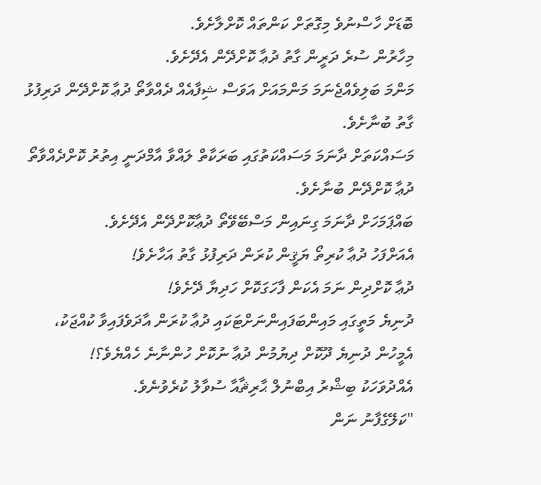ބޮޑަށް ހާސްނުވެ މިގޮތަށް ކަންތައް ކޮށްލާށެވެ.
މިހާރުން ސުރެ ދަރީން ގާތު ދުޢާ ކޮށްދޭން އެދޭށެވެ.
މަންމަ ބަލިވެއްޖެނަމަ މަންމައަށް އަވަސް ޝިފާއެއް ދެއްވާތޯ ދުޢާ ކޮށްދޭން ދަރިފުޅު ގާތު ބުނާށެވެ.
މަސައްކަތަށް ދާނަމަ މަސައްކަތުގައި ބަރަކާތް ލައްވާ އާމްދަނީ އިތުރު ކޮށްދެއްވާތޯ ދުޢާ ކޮށްދޭން ބުނާށެވެ.
ބައްޕަމަހަށް ދާނަމަ ގިނައިން މަސްބޭވޭތޯ ދުޢާކޮށްދޭން އެދޭށެވެ.
އެއަށްފަހު ދުޢާ ކުރިތޯ ޔަޤީން ކުރަން ދަރިފުޅު ގާތު އަހާށެވެ!
ދުޢާ ކޮށްދިން ނަމަ އެކަން ފާހަގަކޮށް ހަދިޔާ ދޭށެވެ!
ދުނިޔެ މަތީގައި މައިންބަފައިންނަށްޓަކައި ދުޢާ ކުރަން އާދަވެފައިވާ ކުއްޖަކު، އެމީހުން ދުނިޔެ ދޫކޮށް ދިޔުމުން ދުޢާ ނުކޮށް ހުންނާނެ ހެއްޔެވެ؟!
އެއްދުވަހަކު ބިޝްރު އިބްނުލް ޙާރިޘާއާ ސުވާލު ކުރެވުނެވެ.
"ކަލޭގެފާނު ނަން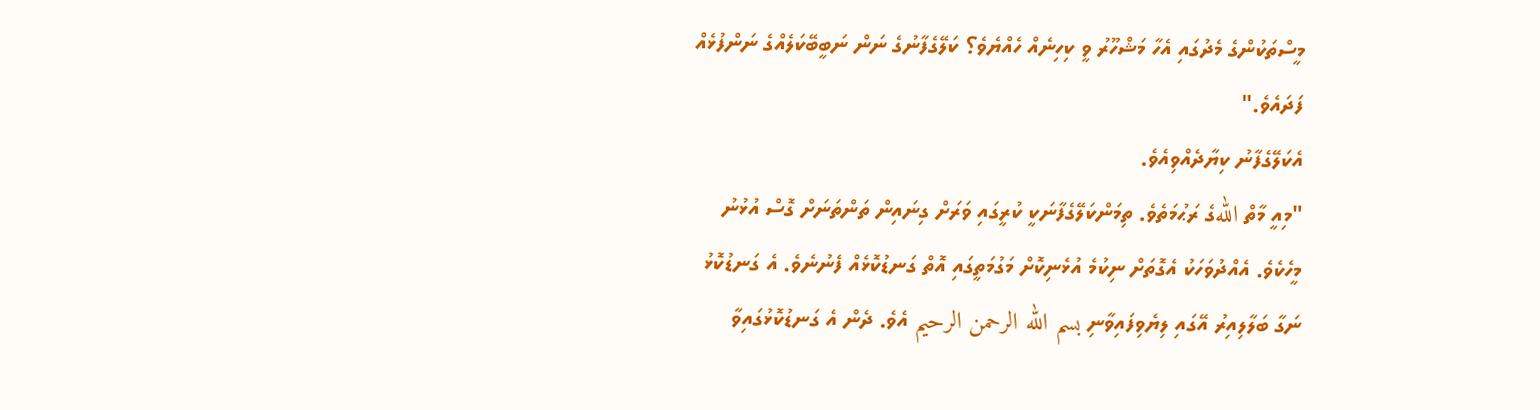މީސްތަކުންގެ މެދުގައި އެހާ މަޝްހޫރު ވީ ކިހިނެއް ހެއްޔެވެ؟ ކަލޭގެފާނުގެ ނަން ނަބީބޭކަލެއްގެ ނަންފުޅެއް ފަދައެވެ."
އެކަލޭގެފާނު ކިޔާދެއްވިއެވެ.
"މިއީ މާތް اللهގެ ރަޙުމަތެވެ. ތިމަންކަލޭގެފާނަކީ ކުރީގައި ވަރަށް ގިނައިން ތަންތަނަށް ގޮސް އުޅުނު މީހެކެވެ. އެއްދުވަހަކު އެގޮތަށް ނިކުމެ އުޅެނިކޮށް މަގުމަތީގައި އޮތް ގަނޑުކޮޅެއް ފެނުނެވެ. އެ ގަނޑުކޮޅު ނަގާ ބަލާލިއިރު އޭގައި ލިޔެވިފައިވާނި بسم الله الرحمن الرحيم އެވެ. ދެން އެ ގަނޑުކޮޅުގައިވާ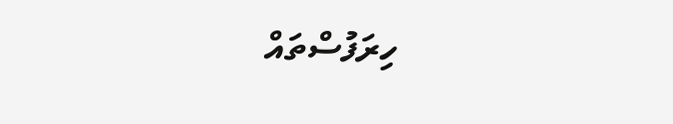ހިރަފުސްތައް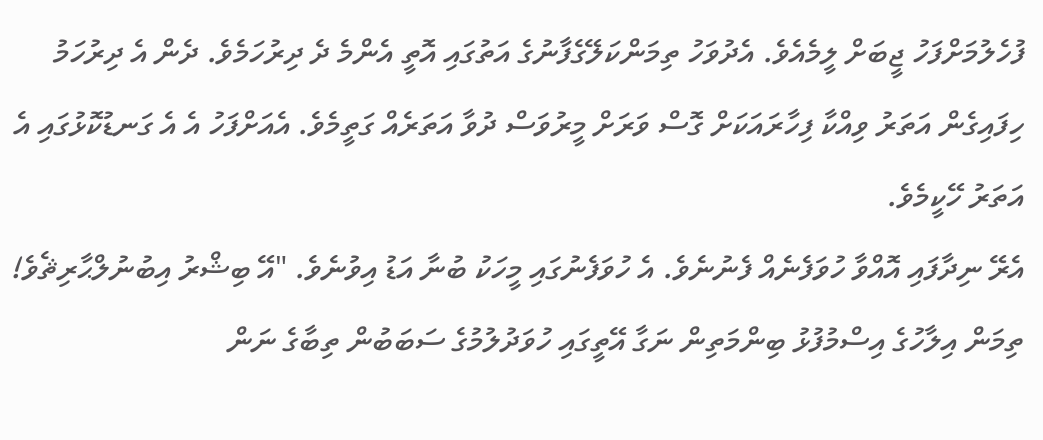ފުހެލުމަށްފަހު ޖީބަށް ލީމެއެވެ. އެދުވަހު ތިމަންކަލޭގެފާނުގެ އަތުގައި އޮތީ އެންމެ ދެ ދިރުހަމެވެ. ދެން އެ ދިރުހަމު ހިފައިގެން އަތަރު ވިއްކާ ފިހާރައަކަށް ގޮސް ވަރަށް މީރުވަސް ދުވާ އަތަރެއް ގަތީމެވެ. އެއަށްފަހު އެ އެ ގަނޑުކޮޅުގައި އެ އަތަރު ހޭކީމެވެ.
އެރޭ ނިދާފައި އޮއްވާ ހުވަފެނެއް ފެނުނެވެ. އެ ހުވަފެނުގައި މީހަކު ބުނާ އަޑު އިވުނެވެ. "އޭ ބިޝްރު އިބުނުލްޙާރިޘެވެ! ތިމަން އިލާހުގެ އިސްމުފުޅު ބިންމަތިން ނަގާ އޭތީގައި ހުވަދުލުމުގެ ސަބަބުން ތިބާގެ ނަން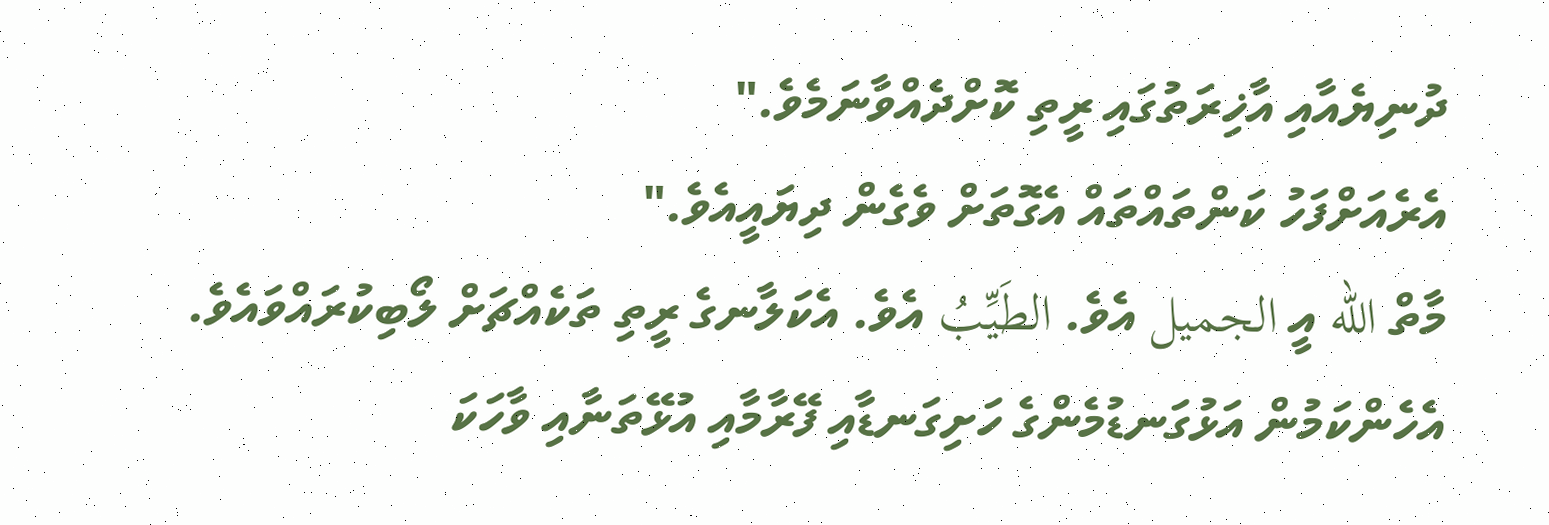ދުނިޔެއާއި އާޚިރަތުގައި ރީތި ކޮށްދެއްވާނަމެވެ."
އެރެއަށްފަހު ކަންތައްތައް އެގޮތަށް ވެގެން ދިޔައީއެވެ."
މާތް الله އީ الجميل އެވެ. الطَيِّبُ އެވެ. އެކަލާނގެ ރީތި ތަކެއްޗަށް ލޯބިކުރައްވައެވެ. އެހެންކަމުން އަޅުގަނޑުމެންގެ ހަށިގަނޑާއި ފޭރާމާއި އުޅޭތަނާއި ވާހަކަ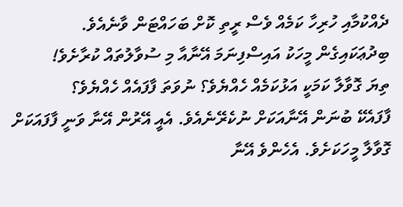ދެއްކުމާއި ހުރިހާ ކަމެއް ވެސް ރީތި ކޮށް ބަހައްޓަން ވާނެއެވެ.
ބިދުޢަކައިގެން މީހަކު އައިސްފިނަމަ އޭނާއާ މި ސުވާލުތައް ކުރާށެވެ!
ތިޔަ ގޮވާލާ ކަމަކީ އަޅުކަމެއް ހެއްޔެވެ؟ ނުވަތަ ފާފައެއް ހެއްޔެވެ؟
ފާފައެކޭ ބުނަން އޭނާއަކަށް ނުކެރޭނެއެވެ. އެއީ އޭރުން އޭނާ ވަނީ ފާފައަކަށް ގޮވާލާ މީހަކަށެވެ. އެހެންވެ އޭނާ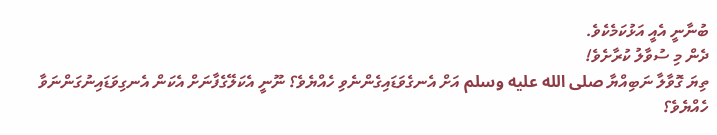ބުނާނީ އެއީ އަޅުކަމެކެވެ.
ދެން މި ސުވާލު ކުރާށެވެ!
ތިޔަ ގޮވާލާ ނަބިއްޔާ صلى الله عليه وسلم އަށް އެނގެވަޑައިގެންނެވި ހެއްޔެވެ؟ ނޫނީ އެކަލޭގެފާނަށް އެކަން އެނގިވަޑައިނުގަންނަވާ ހެއްޔެވެ؟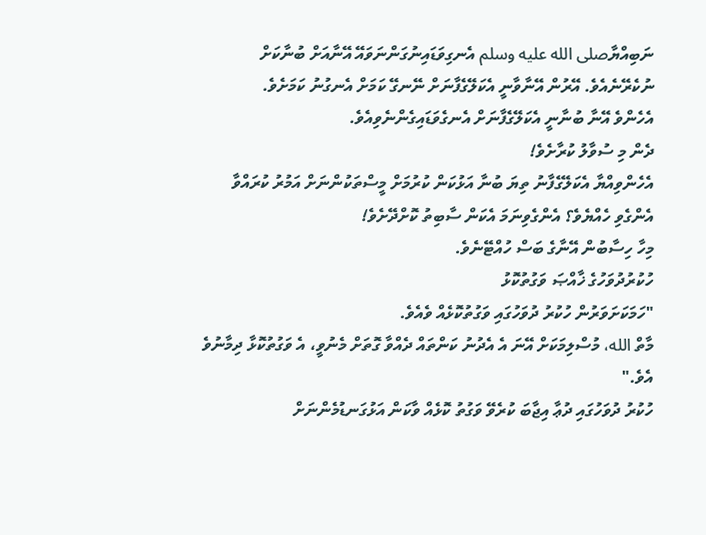ނަބިއްޔާصلى الله عليه وسلم އެނގިވަޑައިނުގަންނަވައޭ އޭނާއަށް ބުނާކަށް ނުކެރޭނެއެވެ. އޭރުން އޭނާވާނީ އެކަލޭގެފާނަށް ނޭނގޭ ކަމަށް އެނގުނު ކަމަށެވެ.
އެހެންވެ އޭނާ ބުނާނީ އެކަލޭގެފާނަށް އެނގެވަޑައިގެންނެވިއެވެ.
ދެން މި ސުވާލު ކުރާށެވެ!
އެހެންވިއްޔާ އެކަލޭގެފާނު ތިޔަ ބުނާ އަޅުކަން ކުރުމަށް މީސްތަކުންނަށް އަމުރު ކުރައްވާ އެންގެވި ހެއްޔެވެ؟ އެންގެވިނަމަ އެކަން ސާބިތު ކޮށްދޭށެވެ!
މިހާ ހިސާބުން އޭނާގެ ބަސް ހުއްޓޭނެވެ.
ހުކުރުދުވަހުގެ ޚާއްޞަ ވަގުތުކޮޅު
"ހަމަކަށަވަރުން ހުކުރު ދުވަހުގައި ވަގުތުކޮޅެއް ވެއެވެ.
މާތް الله، މުސްލިމަކަށް އޭނަ އެ އެދުނު ކަންތައް ދެއްވާ ގޮތަށް މެނުވީ، އެ ވަގުތުކޮޅާ ދިމާނުވެ އެވެ."
ހުކުރު ދުވަހުގައި ދުޢާ އިޖާބަ ކުރެވޭ ވަގުތު ކޮޅެއް ވާކަން އަޅުގަނޑުމެންނަށް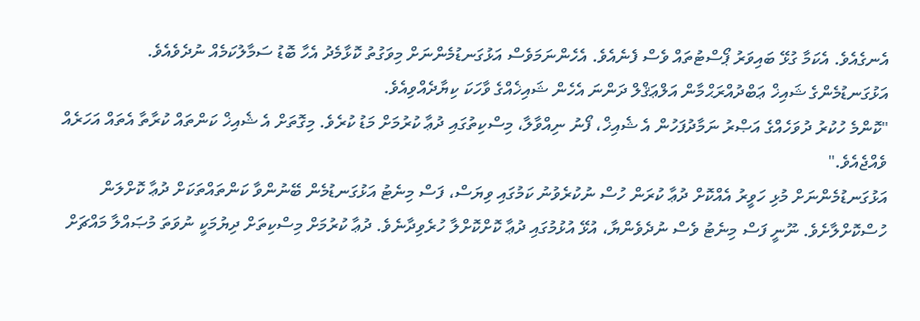އެނގެއެވެ. އެކަމާ ގުޅޭ ބައިވަރު ޕޯސްޓުތައް ވެސް ފެނެއެވެ. އެހެންނަމަވެސް އަޅުގަނޑުމެންނަށް މިވަގުތު ކޮޅާމެދު އެހާ ބޮޑު ސަމާލުކަމެއް ނުދެވެއެވެ.
އަޅުގަނޑުމެންގެ ޝައިޚް ޢަބްދުއްރަޙްމާން އަލްޢަޤްލް ދަންނަ އެހެން ޝައިޚެއްގެ ވާހަކަ ކިޔާދެއްވިއެވެ.
"ކޮންމެ ހުކުރު ދުވަހެއްގެ އަޞްރު ނަމާދުފަހުން އެ ޝެއިޚް، ފޯނު ނިއްވާލާ، މިސްކިތުގައި ދުޢާ ކުރުމަށް މަޑު ކުރެވެ. މިގޮތަށް އެ ޝެއިޚް ކަންތައް ކުރާތާ އެތައް އަހަރެއް ވެއްޖެއެވެ."
އަޅުގަނޑުމެންނަށް މުޅި ހަވީރު އެއްކޮށް ދުޢާ ކުރަން ހުސް ނުކުރެވުނު ކަމުގައި ވިޔަސް، ފަސް މިނެޓު އަޅުގަނޑުމެން ބޭނުންވާ ކަންތައްތަކަށް ދުޢާ ކޮށްލަން ހުސްކޮށްލާށެވެ. ނޫނީ ފަސް މިނެޓު ވެސް ނުދެވެންޔާ، އުޅޭ އުޅުމުގައި ދުޢާ ކޮށްކޮށްލާ ހުރެވިދާނެވެ. ދުޢާ ކުރުމަށް މިސްކިތަށް ދިޔުމަކީ ނުވަތަ މުޞައްލާ މައްޗަށް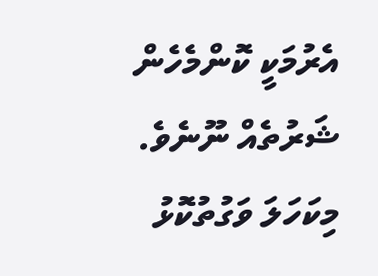އެރުމަކީ ކޮންމެހެން ޝަރުތެއް ނޫނެވެ. މިކަހަލަ ވަގުތުކޮޅު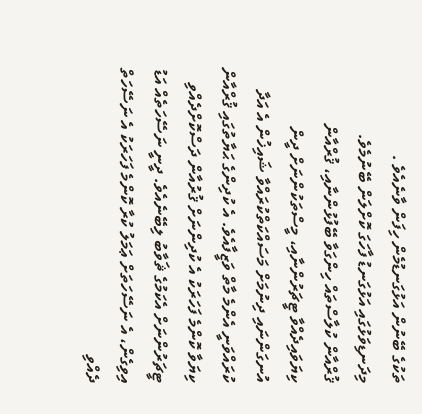ތަކުގެ ބޭނުން އަޅުގަނޑުމެން ހިފަން ވާނެއެވެ .
މިދަނޑިވަޅުގައި އަޅުގަނޑު ފާހަގަ ކޮށްލަން ބޭނުމެވެ.
ޤުރްއާން ކުލާސްތައް ހިންގަވާ ބޭފުޅުންނާއި، ޤުރްއާން ކިޔަވައިދެއްވާ ޓީޗަރުންނާއި، މީސްތަކުންނަށް ދީން އުނގަންނައި ދިނުމަށް މަސައްކަތްކުރައްވާ ޝައިޚުން އެ އަދާ ކުރައްވަނީ އެންމެ މާތް ވަޒީފާއެވެ. އެ ކުދިންގެ ޙަޔާތުގައި ޤުރްއާން ކިޔަވާ ކޮންމެ ފަހަރަކު އެ ކުދިންނަށް ޤުރުއާން ދަސްކޮށްދެއްވި ޓީޗަރުންނަށް އެކަމުގެ ޘަވާބު ލިބޭނެއެވެ. ދީނީ ނަސޭހަތެއް އަޑު އިވިގެން، އެ ނަސޭހަތަށް ޢަމަލު ކުރާ ކޮންމެ ފަހަރަކު އެ ނަސޭހަތް ދެއްވި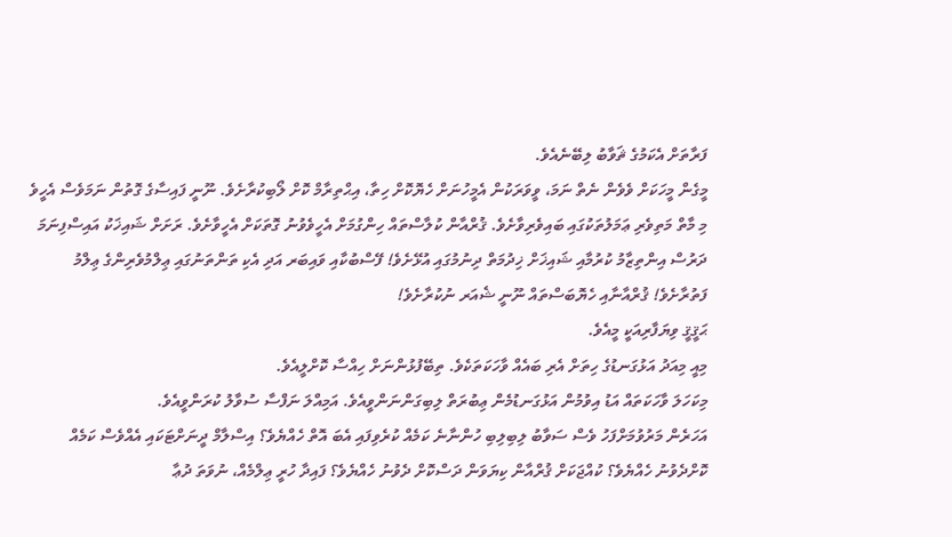ފަރާތަށް އެކަމުގެ ޘަވާބު ލިބޭނެއެވެ.
މީގެން މީހަކަށް ވެވެން ނެތް ނަމަ، ވީވަރަކުން އެމީހުނަށް ހެޔޮކޮށް ހިތާ، އިޙްތިރާމް ކޮށް ލޯބިކުރާށެވެ. ނޫނީ ފައިސާގެ ގޮތުން ނަމަވެސް އެހީވެ މި މާތް މަތިވެރި ޢަމަލުތަކުގައި ބައިވެރިވާށެވެ. ޤުރްއާން ކުލާސްތައް ހިންގުމަށް އެހީވެވުނު ގޮތަކަށް އެހީވާށެވެ. ރަށަށް ޝައިޚަކު އައިސްފިނަމަ ދަރުސް އިންތިޒާމު ކުރުމާއި ޝައިޚަށް ޚިދުމަތް ދިނުމުގައި އުޅޭށެވެ! ފޭސްބުކާއި ވައިބަރ އަދި އެކި ތަންތަނުގައި ޢިލްމުވެރިންގެ ޢިލްމު ފަތުރާށެވެ! ޤުރްއާނާއި ހެޔޮބަސްތައް ނޫނީ ޝެއަރ ނުކުރާށެވެ!
ޙަޤީޤީ ވިޔަފާރިއަކީ މީއެވެ.
މިއީ މިއަދު އަޅުގަނޑުގެ ހިތަށް އެރި ބައެއް ވާހަކަތަކެވެ. ތިބޭފުޅުންނަށް ހިއްސާ ކޮށްލީއެވެ.
މިކަހަލަ ވާހަކަތައް އަޑު އިވުމުން އަޅުގަނޑުމެން ޢިބުރަތް ލިބިގަންނަންވީއެވެ. އަމިއްލަ ނަފްސާ ސުވާލު ކުރަންވީއެވެ.
އަހަރެން މަރުވުމަށްފަހު ވެސް ސަވާބު ލިބިލިބި ހުންނާނެ ކަމެއް ކުރެވިފައި އެބަ އޮތް ހެއްޔެވެ؟ އިސްލާމް ދީނަށްޓަކައި އެއްވެސް ކަމެއް ކޮށްދެވުނު ހެއްޔެވެ؟ ކުއްޖަކަށް ޤުރްއާން ކިޔަވަން ދަސްކޮށް ދެވުނު ހެއްޔެވެ؟ ފައިދާ ހުރީ ޢިލްމެއް، ނުވަތަ ދުޢާ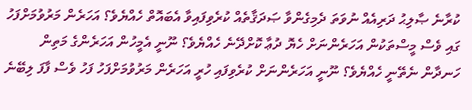ކުރާނެ ޞާލިޙު ދަރިއެއް ނުވަތަ ދެމިގެންވާ ޞަދަޤާތެއް ކުރެވިފައިވާ އެބައޮތް ހެއްޔެވެ؟ އަހަރެން މަރުވުމަށްފަހު ގައި ވެސް މީސްތަކުން އަހަރެންނަށް ހެޔޮ ދުޢާ ކޮށްދޭނެ ހެއްޔެވެ؟ ނޫނީ އެމީހުން އަހަރެންގެ މަތިން ހަނދާން ނެތޭނީ ހެއްޔެވެ؟ ނޫނީ އަހަރެންނަށް ކުރެވިފައި ހުރީ އަހަރެން މަރުވުމަށްފަހު ފަހު ވެސް ފާފަ ލިބޭނެ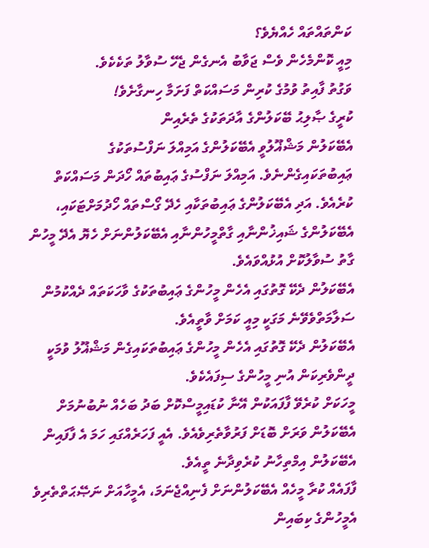ކަންތައްތައް ހެއްޔެވެ؟
މިއީ ކޮންމެހެން ވެސް ޖަވާބު އެނގެން ޖެހޭ ސުވާލު ތަކެކެވެ.
ވަގުތު ފާއިތު ވުމުގެ ކުރިން މަސައްކަތް ފަށަމާ ހިނގާށެވެ!
ކުރީގެ ޞާލިޙު ބޭކަލުންގެ އާދަތަކުގެ ތެރެއިން
އެބޭކަލުން މަޝްޣޫލުވީ އެބޭކަލުންގެ އަމިއްލަ ނަފްސުތަކުގެ ޢައިބުތަކައިގެންނެވެ. އަމިއްލަ ނަފްސުގެ ޢައިބުތައް ހޯދަން މަސައްކަތް ކުރެއެވެ. އަދި އެބޭކަލުންގެ ޢައިބުތަކާއި ހެދޭ ގޯސްތައް ހޯދުމަށްޓަކައި، އެބޭކަލުންގެ ޝައިޚުންނާއި ގާތްމީހުންނާއި އެބޭކަލުންނަށް ހެޔޮ އެދޭ މީހުން ގާތު ސުވާލުކޮށް އުޅުއްވައެވެ.
އެބޭކަލުން ދެކޭ ގޮތުގައި އެހެން މީހުންގެ ޢައިބުތަކުގެ ވާހަކަތައް ދެއްކުމުން ސަލާމަތްވެވޭނެ މަގަކީ މިއީ ކަމަށް ވާތީއެވެ.
އެބޭކަލުން ދެކޭ ގޮތުގައި އެހެން މީހުންގެ ޢައިބުތަކައިގެން މަޝްޣޫލު ވުމަކީ ދީންވެރިކަން އުނި މީހުންގެ ސިފައެކެވެ.
މީހަކަށް ކުރެވޭ ފާފައަކުން އޭނާ ކުޑައިމީސްކޮށް ބަދު ބަހެއް ނުބުނުމަށް އެބޭކަލުން ވަރަށް ބޮޑަށް ފަރުވާތެރިވެއެވެ. އެއީ ފަހަރެއްގައި ހަމަ އެ ފާފައިން އެބޭކަލުން އިމްތިހާނު ކުރެވިދާނެ ތީއެވެ.
ފާފައެއް ކުރާ މީހެއް އެބޭކަލުންނަށް ފެނިއްޖެނަމަ، އެމީހާއަށް ނަޞޭޙަތްތެރިވެ އެމީހުންގެ ކިބައިން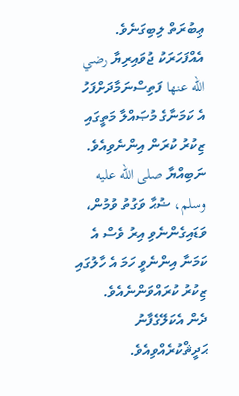ޢިބުރަތް ލިބިގަނެވެ.
އެއްފަހަރަކު ޖުވައިރިޔާ رضي الله عنها ފަތިސްނަމާދަށްފަހު އެ ކަމަނާގެ މުޞައްލާ މަތީގައި ޒިކުރު ކުރަން އިންނެވިއެވެ.
ނަބިއްޔާ صلى الله عليه وسلم، ޟުޙާ ވަގުތު ވުމުން، ވަޑައިގެންނެވި އިރު ވެސް އެ ކަމަނާ އިންނެވީ ހަމަ އެ ހާލުގައި ޒިކުރު ކުރައްވަންނެއެވެ.
ދެން އެކަލޭގެފާނު ޙަދީޘްކުރެއްވިއެވެ.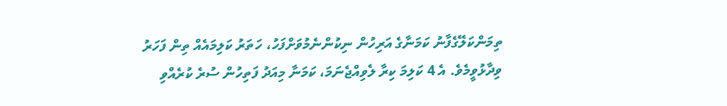ތިމަންކަލޭގެފާނު ކަމަނާގެ އަރިހުން ނިކުންނެމުވަށްފަހު، ހަތަރު ކަލިމައެއް ތިން ފަހަރު ވިދާޅުވީމެވެ. އެ 4 ކަލިމަ ކިރާ ލެވިއްޖެނަމަ، ކަމަނާ މިއަދު ފަތިހުން ސުރެ ކުރެއްވި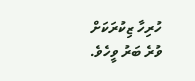ހުރިހާ ޒިކުރަކަށް ވުރެ ބަރު ވީހެވެ.